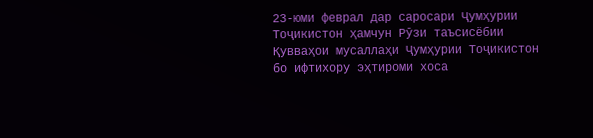23-юми феврал дар саросари Ҷумҳурии Тоҷикистон ҳамчун Рӯзи таъсисёбии Қувваҳои мусаллаҳи Ҷумҳурии Тоҷикистон бо ифтихору эҳтироми хоса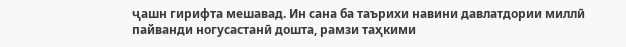ҷашн гирифта мешавад. Ин сана ба таърихи навини давлатдории миллӣ пайванди ногусастанӣ дошта, рамзи таҳкими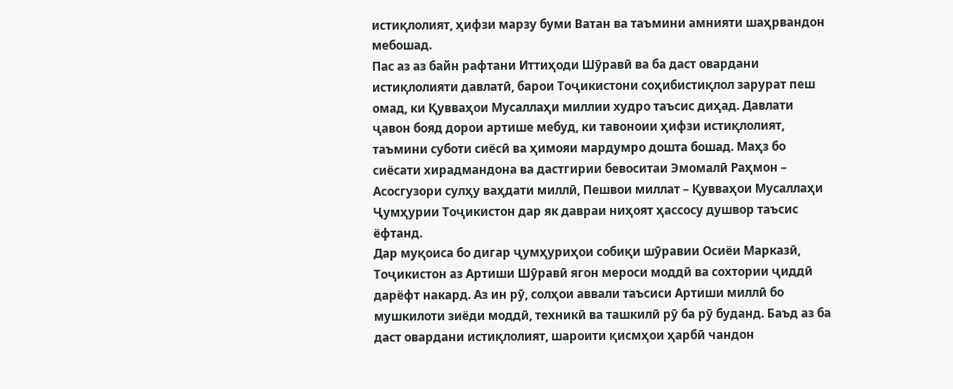истиқлолият, ҳифзи марзу буми Ватан ва таъмини амнияти шаҳрвандон мебошад.
Пас аз аз байн рафтани Иттиҳоди Шӯравӣ ва ба даст овардани истиқлолияти давлатӣ, барои Тоҷикистони соҳибистиқлол зарурат пеш омад, ки Қувваҳои Мусаллаҳи миллии худро таъсис диҳад. Давлати ҷавон бояд дорои артише мебуд, ки тавоноии ҳифзи истиқлолият, таъмини суботи сиёсӣ ва ҳимояи мардумро дошта бошад. Маҳз бо сиёсати хирадмандона ва дастгирии бевоситаи Эмомалӣ Раҳмон – Асосгузори сулҳу ваҳдати миллӣ, Пешвои миллат – Қувваҳои Мусаллаҳи Ҷумҳурии Тоҷикистон дар як давраи ниҳоят ҳассосу душвор таъсис ёфтанд.
Дар муқоиса бо дигар ҷумҳуриҳои собиқи шӯравии Осиёи Марказӣ, Тоҷикистон аз Артиши Шӯравӣ ягон мероси моддӣ ва сохтории ҷиддӣ дарёфт накард. Аз ин рӯ, солҳои аввали таъсиси Артиши миллӣ бо мушкилоти зиёди моддӣ, техникӣ ва ташкилӣ рӯ ба рӯ буданд. Баъд аз ба даст овардани истиқлолият, шароити қисмҳои ҳарбӣ чандон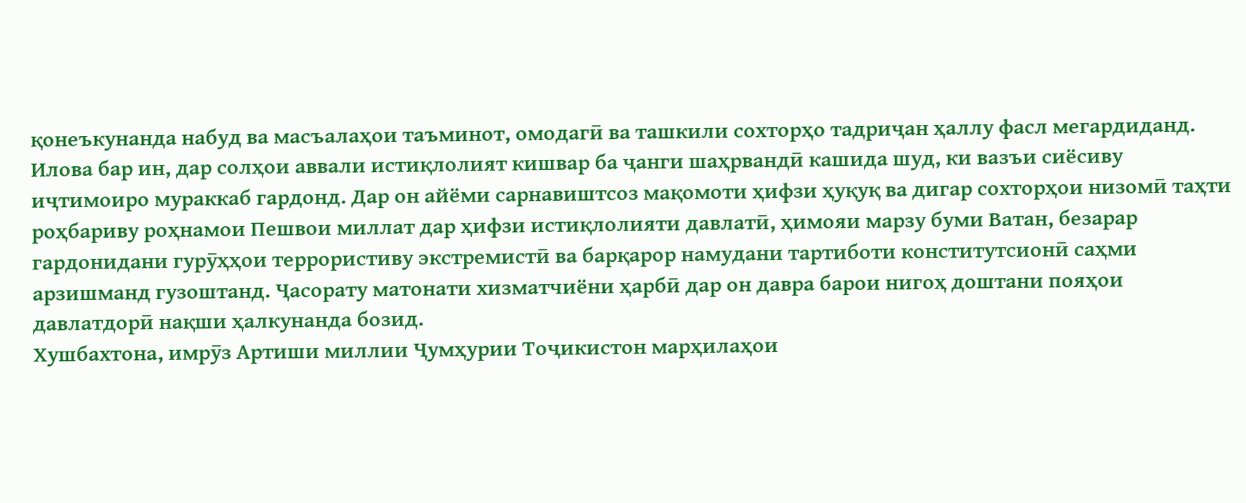қонеъкунанда набуд ва масъалаҳои таъминот, омодагӣ ва ташкили сохторҳо тадриҷан ҳаллу фасл мегардиданд.
Илова бар ин, дар солҳои аввали истиқлолият кишвар ба ҷанги шаҳрвандӣ кашида шуд, ки вазъи сиёсиву иҷтимоиро мураккаб гардонд. Дар он айёми сарнавиштсоз мақомоти ҳифзи ҳуқуқ ва дигар сохторҳои низомӣ таҳти роҳбариву роҳнамои Пешвои миллат дар ҳифзи истиқлолияти давлатӣ, ҳимояи марзу буми Ватан, безарар гардонидани гурӯҳҳои террористиву экстремистӣ ва барқарор намудани тартиботи конститутсионӣ саҳми арзишманд гузоштанд. Ҷасорату матонати хизматчиёни ҳарбӣ дар он давра барои нигоҳ доштани пояҳои давлатдорӣ нақши ҳалкунанда бозид.
Хушбахтона, имрӯз Артиши миллии Ҷумҳурии Тоҷикистон марҳилаҳои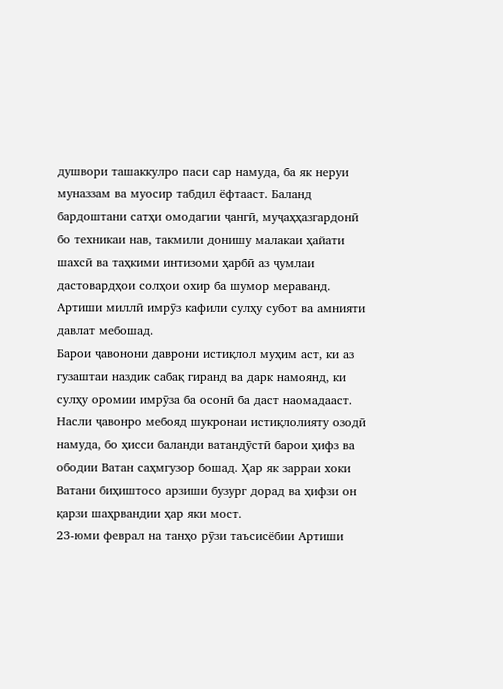душвори ташаккулро паси сар намуда, ба як неруи муназзам ва муосир табдил ёфтааст. Баланд бардоштани сатҳи омодагии ҷангӣ, муҷаҳҳазгардонӣ бо техникаи нав, такмили донишу малакаи ҳайати шахсӣ ва таҳкими интизоми ҳарбӣ аз ҷумлаи дастовардҳои солҳои охир ба шумор мераванд. Артиши миллӣ имрӯз кафили сулҳу субот ва амнияти давлат мебошад.
Барои ҷавонони даврони истиқлол муҳим аст, ки аз гузаштаи наздик сабақ гиранд ва дарк намоянд, ки сулҳу оромии имрӯза ба осонӣ ба даст наомадааст. Насли ҷавонро мебояд шукронаи истиқлолияту озодӣ намуда, бо ҳисси баланди ватандӯстӣ барои ҳифз ва ободии Ватан саҳмгузор бошад. Ҳар як зарраи хоки Ватани биҳиштосо арзиши бузург дорад ва ҳифзи он қарзи шаҳрвандии ҳар яки мост.
23-юми феврал на танҳо рӯзи таъсисёбии Артиши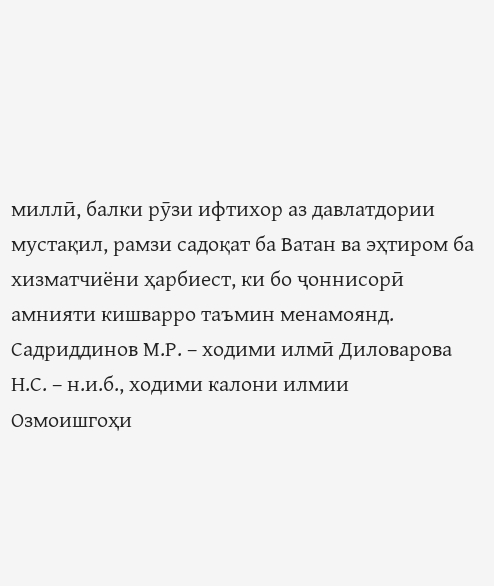миллӣ, балки рӯзи ифтихор аз давлатдории мустақил, рамзи садоқат ба Ватан ва эҳтиром ба хизматчиёни ҳарбиест, ки бо ҷоннисорӣ амнияти кишварро таъмин менамоянд.
Садриддинов М.Р. – ходими илмӣ Диловарова Н.С. – н.и.б., ходими калони илмии
Озмоишгоҳи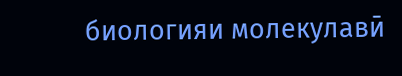биологияи молекулавӣ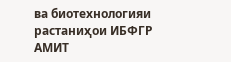ва биотехнологияи растаниҳои ИБФГР АМИТ